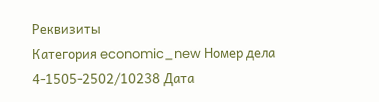Реквизиты
Категория economic_new Номер дела 4-1505-2502/10238 Дата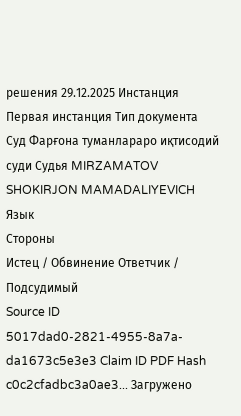решения 29.12.2025 Инстанция Первая инстанция Тип документа Суд Фарғона туманлараро иқтисодий суди Судья MIRZAMATOV SHOKIRJON MAMADALIYEVICH Язык
Стороны
Истец / Обвинение Ответчик / Подсудимый
Source ID 5017dad0-2821-4955-8a7a-da1673c5e3e3 Claim ID PDF Hash c0c2cfadbc3a0ae3... Загружено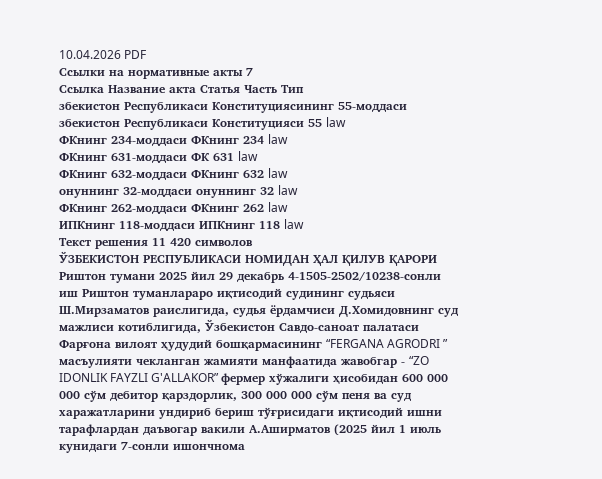10.04.2026 PDF
Ссылки на нормативные акты 7
Ссылка Название акта Статья Часть Тип
збекистон Республикаси Конституциясининг 55-моддаси збекистон Республикаси Конституцияси 55 law
ФКнинг 234-моддаси ФКнинг 234 law
ФКнинг 631-моддаси ФК 631 law
ФКнинг 632-моддаси ФКнинг 632 law
онуннинг 32-моддаси онуннинг 32 law
ФКнинг 262-моддаси ФКнинг 262 law
ИПКнинг 118-моддаси ИПКнинг 118 law
Текст решения 11 420 символов
ЎЗБЕКИСТОН РЕСПУБЛИКАСИ НОМИДАН ҲАЛ ҚИЛУВ ҚАРОРИ Риштон тумани 2025 йил 29 декабрь 4-1505-2502/10238-сонли иш Риштон туманлараро иқтисодий судининг судьяси Ш.Мирзаматов раислигида, судья ёрдамчиси Д.Хомидовнинг суд мажлиси котиблигида, Ўзбекистон Савдо-саноат палатаси Фарғона вилоят ҳудудий бошқармасининг “FERGANA AGRODRI ” масъулияти чекланган жамияти манфаатида жавобгар - “ZO IDONLIK FAYZLI G'ALLAKOR” фермер хўжалиги ҳисобидан 600 000 000 сўм дебитор қарздорлик, 300 000 000 сўм пеня ва суд харажатларини ундириб бериш тўғрисидаги иқтисодий ишни тарафлардан даъвогар вакили А.Аширматов (2025 йил 1 июль кунидаги 7-сонли ишончнома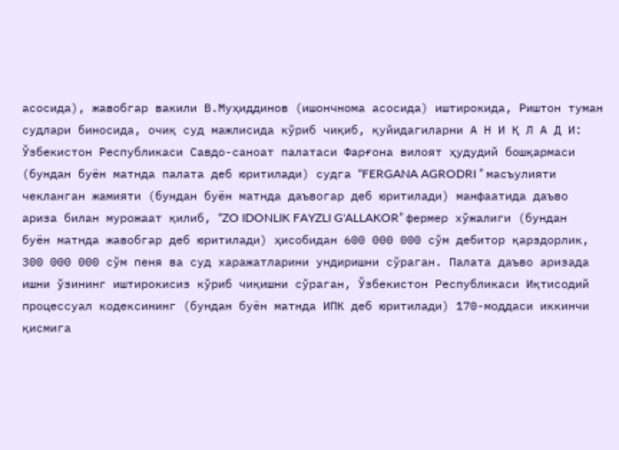асосида), жавобгар вакили В.Муҳиддинов (ишончнома асосида) иштирокида, Риштон туман судлари биносида, очиқ суд мажлисида кўриб чиқиб, қуйидагиларни А Н И Қ Л А Д И: Ўзбекистон Республикаси Савдо-саноат палатаси Фарғона вилоят ҳудудий бошқармаси (бундан буён матнда палата деб юритилади) судга “FERGANA AGRODRI ” масъулияти чекланган жамияти (бундан буён матнда даъвогар деб юритилади) манфаатида даъво ариза билан мурожаат қилиб, “ZO IDONLIK FAYZLI G'ALLAKOR” фермер хўжалиги (бундан буён матнда жавобгар деб юритилади) ҳисобидан 600 000 000 сўм дебитор қарздорлик, 300 000 000 сўм пеня ва суд харажатларини ундиришни сўраган. Палата даъво аризада ишни ўзининг иштирокисиз кўриб чиқишни сўраган, Ўзбекистон Республикаси Иқтисодий процессуал кодексининг (бундан буён матнда ИПК деб юритилади) 170-моддаси иккинчи қисмига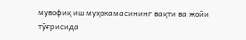мувофиқ иш муҳокамасининг вақти ва жойи тўғрисида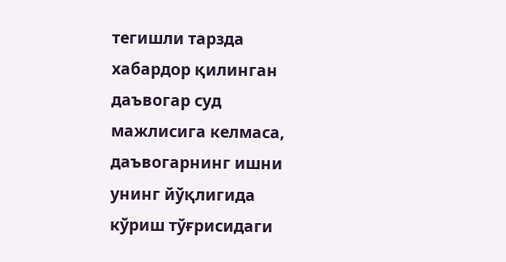тегишли тарзда хабардор қилинган даъвогар суд мажлисига келмаса, даъвогарнинг ишни унинг йўқлигида кўриш тўғрисидаги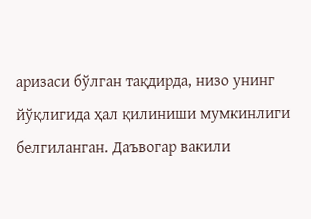аризаси бўлган тақдирда, низо унинг йўқлигида ҳал қилиниши мумкинлиги белгиланган. Даъвогар вакили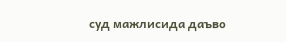суд мажлисида даъво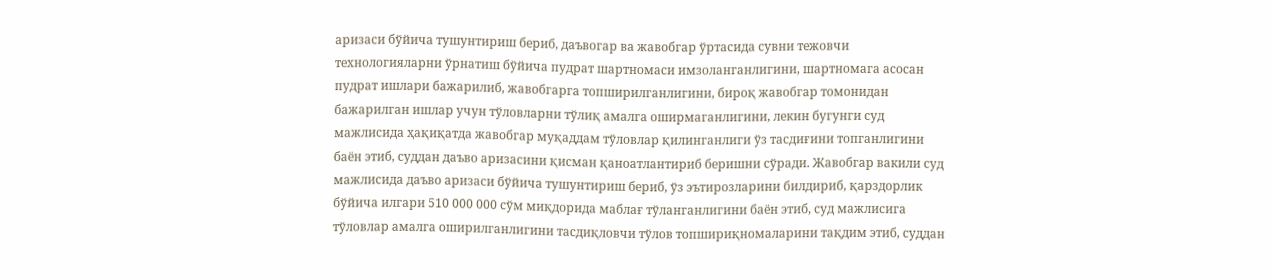аризаси бўйича тушунтириш бериб, даъвогар ва жавобгар ўртасида сувни тежовчи технологияларни ўрнатиш бўйича пудрат шартномаси имзоланганлигини, шартномага асосан пудрат ишлари бажарилиб, жавобгарга топширилганлигини, бироқ жавобгар томонидан бажарилган ишлар учун тўловларни тўлиқ амалга оширмаганлигини, лекин бугунги суд мажлисида ҳақиқатда жавобгар муқаддам тўловлар қилинганлиги ўз тасдиғини топганлигини баён этиб, суддан даъво аризасини қисман қаноатлантириб беришни сўради. Жавобгар вакили суд мажлисида даъво аризаси бўйича тушунтириш бериб, ўз эътирозларини билдириб, қарздорлик бўйича илгари 510 000 000 сўм миқдорида маблағ тўланганлигини баён этиб, суд мажлисига тўловлар амалга оширилганлигини тасдиқловчи тўлов топшириқномаларини тақдим этиб, суддан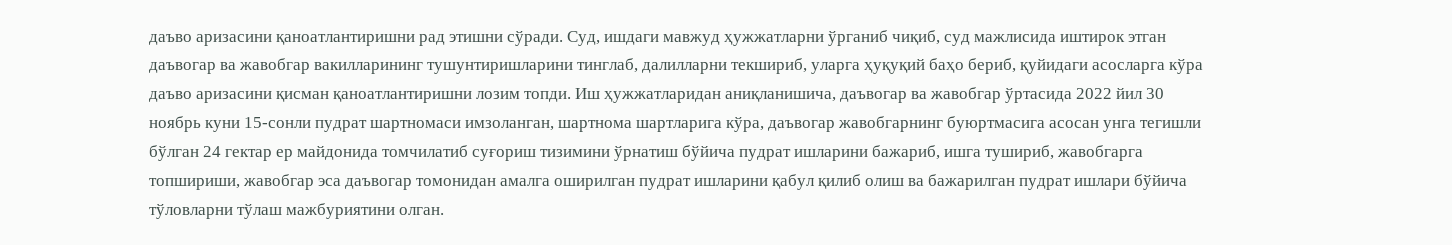даъво аризасини қаноатлантиришни рад этишни сўради. Суд, ишдаги мавжуд ҳужжатларни ўрганиб чиқиб, суд мажлисида иштирок этган даъвогар ва жавобгар вакилларининг тушунтиришларини тинглаб, далилларни текшириб, уларга ҳуқуқий баҳо бериб, қуйидаги асосларга кўра даъво аризасини қисман қаноатлантиришни лозим топди. Иш ҳужжатларидан аниқланишича, даъвогар ва жавобгар ўртасида 2022 йил 30 ноябрь куни 15-сонли пудрат шартномаси имзоланган, шартнома шартларига кўра, даъвогар жавобгарнинг буюртмасига асосан унга тегишли бўлган 24 гектар ер майдонида томчилатиб суғориш тизимини ўрнатиш бўйича пудрат ишларини бажариб, ишга тушириб, жавобгарга топшириши, жавобгар эса даъвогар томонидан амалга оширилган пудрат ишларини қабул қилиб олиш ва бажарилган пудрат ишлари бўйича тўловларни тўлаш мажбуриятини олган.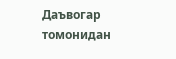Даъвогар томонидан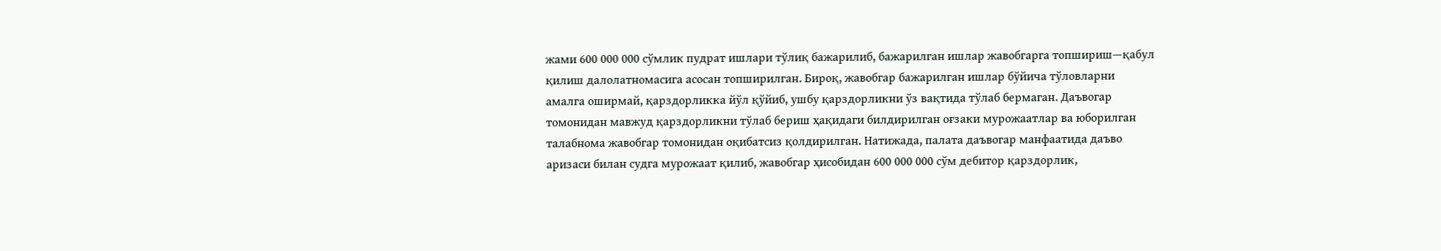жами 600 000 000 сўмлик пудрат ишлари тўлиқ бажарилиб, бажарилган ишлар жавобгарга топшириш—қабул қилиш далолатномасига асосан топширилган. Бироқ, жавобгар бажарилган ишлар бўйича тўловларни амалга оширмай, қарздорликка йўл қўйиб, ушбу қарздорликни ўз вақтида тўлаб бермаган. Даъвогар томонидан мавжуд қарздорликни тўлаб бериш ҳақидаги билдирилган оғзаки мурожаатлар ва юборилган талабнома жавобгар томонидан оқибатсиз қолдирилган. Натижада, палата даъвогар манфаатида даъво аризаси билан судга мурожаат қилиб, жавобгар ҳисобидан 600 000 000 сўм дебитор қарздорлик,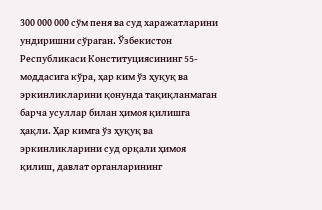300 000 000 сўм пеня ва суд харажатларини ундиришни сўраган. Ўзбекистон Республикаси Конституциясининг 55-моддасига кўра, ҳар ким ўз ҳуқуқ ва эркинликларини қонунда тақиқланмаган барча усуллар билан ҳимоя қилишга ҳақли. Ҳар кимга ўз ҳуқуқ ва эркинликларини суд орқали ҳимоя қилиш, давлат органларининг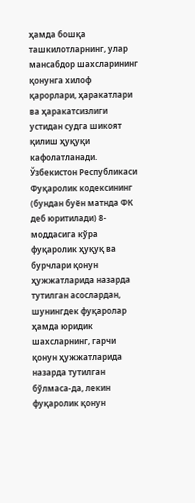ҳамда бошқа ташкилотларнинг, улар мансабдор шахсларининг қонунга хилоф қарорлари, ҳаракатлари ва ҳаракатсизлиги устидан судга шикоят қилиш ҳуқуқи кафолатланади. Ўзбекистон Республикаси Фуқаролик кодексининг (бундан буён матнда ФК деб юритилади) 8-моддасига кўра фуқаролик ҳуқуқ ва бурчлари қонун ҳужжатларида назарда тутилган асослардан, шунингдек фуқаролар ҳамда юридик шахсларнинг, гарчи қонун ҳужжатларида назарда тутилган бўлмаса-да, лекин фуқаролик қонун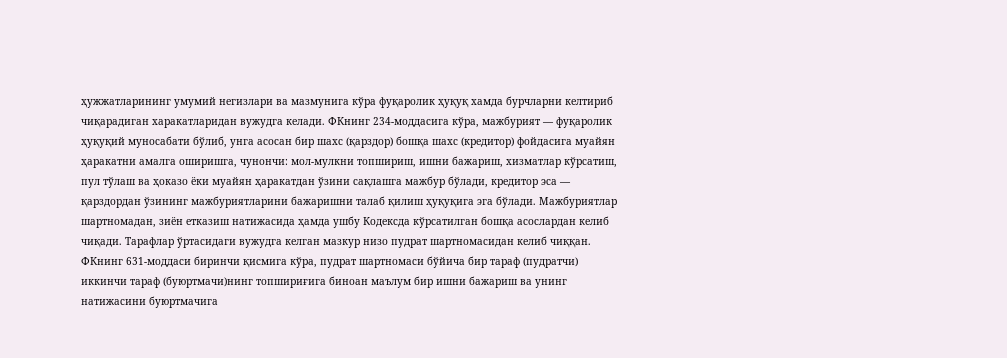ҳужжатларининг умумий негизлари ва мазмунига кўра фуқаролик ҳуқуқ хамда бурчларни келтириб чиқарадиган харакатларидан вужудга келади. ФКнинг 234-моддасига кўра, мажбурият — фуқаролик ҳуқуқий муносабати бўлиб, унга асосан бир шахс (қарздор) бошқа шахс (кредитор) фойдасига муайян ҳаракатни амалга оширишга, чунончи: мол-мулкни топшириш, ишни бажариш, хизматлар кўрсатиш, пул тўлаш ва ҳоказо ёки муайян ҳаракатдан ўзини сақлашга мажбур бўлади, кредитор эса — қарздордан ўзининг мажбуриятларини бажаришни талаб қилиш ҳуқуқига эга бўлади. Мажбуриятлар шартномадан, зиён етказиш натижасида ҳамда ушбу Кодексда кўрсатилган бошқа асослардан келиб чиқади. Тарафлар ўртасидаги вужудга келган мазкур низо пудрат шартномасидан келиб чиққан. ФКнинг 631-моддаси биринчи қисмига кўра, пудрат шартномаси бўйича бир тараф (пудратчи) иккинчи тараф (буюртмачи)нинг топшириғига биноан маълум бир ишни бажариш ва унинг натижасини буюртмачига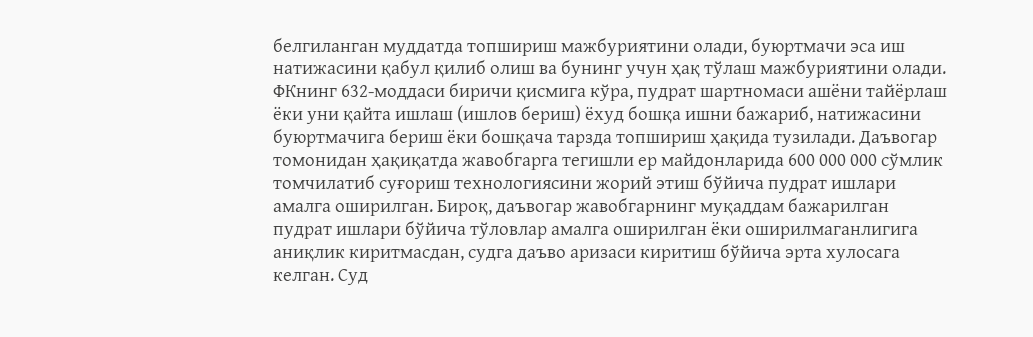белгиланган муддатда топшириш мажбуриятини олади, буюртмачи эса иш натижасини қабул қилиб олиш ва бунинг учун ҳақ тўлаш мажбуриятини олади. ФКнинг 632-моддаси биричи қисмига кўра, пудрат шартномаси ашёни тайёрлаш ёки уни қайта ишлаш (ишлов бериш) ёхуд бошқа ишни бажариб, натижасини буюртмачига бериш ёки бошқача тарзда топшириш ҳақида тузилади. Даъвогар томонидан ҳақиқатда жавобгарга тегишли ер майдонларида 600 000 000 сўмлик томчилатиб суғориш технологиясини жорий этиш бўйича пудрат ишлари амалга оширилган. Бироқ, даъвогар жавобгарнинг муқаддам бажарилган пудрат ишлари бўйича тўловлар амалга оширилган ёки оширилмаганлигига аниқлик киритмасдан, судга даъво аризаси киритиш бўйича эрта хулосага келган. Суд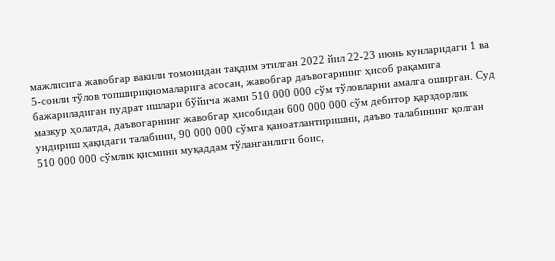мажлисига жавобгар вакили томонидан тақдим этилган 2022 йил 22-23 июнь кунларидаги 1 ва 5-сонли тўлов топшириқномаларига асосан, жавобгар даъвогарнинг ҳисоб рақамига бажариладиган пудрат ишлари бўйича жами 510 000 000 сўм тўловларни амалга оширган. Суд мазкур ҳолатда, даъвогарнинг жавобгар ҳисобидан 600 000 000 сўм дебитор қарздорлик ундириш ҳақидаги талабини, 90 000 000 сўмга қаноатлантиришни, даъво талабининг қолган 510 000 000 сўмлик қисмини муқаддам тўланганлиги боис,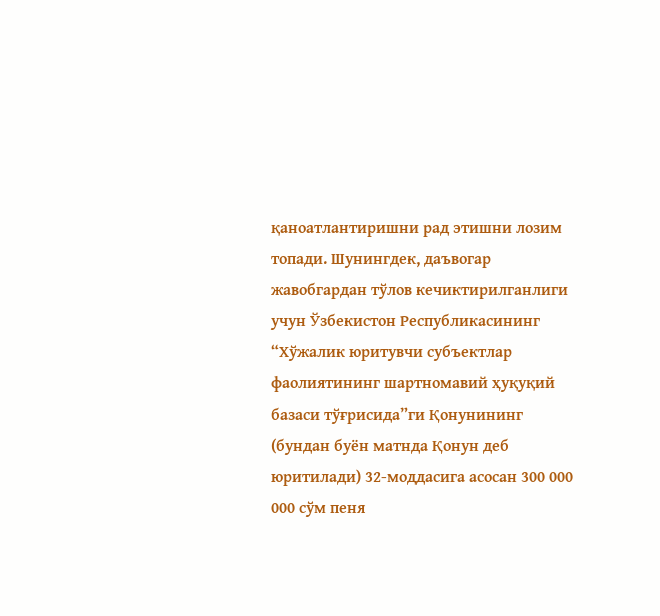қаноатлантиришни рад этишни лозим топади. Шунингдек, даъвогар жавобгардан тўлов кечиктирилганлиги учун Ўзбекистон Республикасининг “Хўжалик юритувчи субъектлар фаолиятининг шартномавий ҳуқуқий базаси тўғрисида”ги Қонунининг (бундан буён матнда Қонун деб юритилади) 32-моддасига асосан 300 000 000 сўм пеня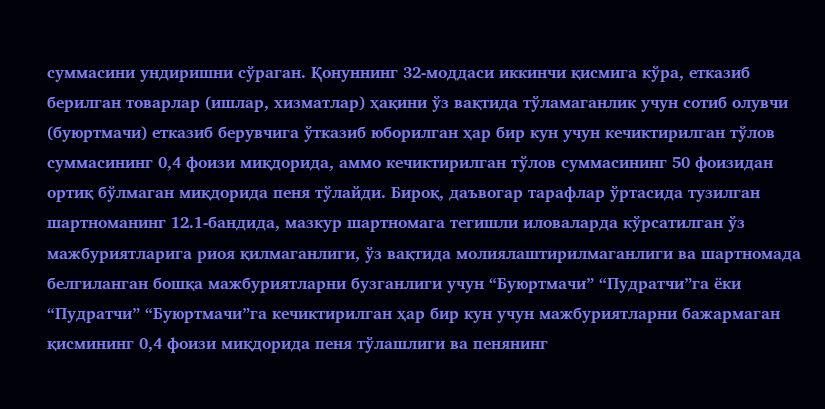суммасини ундиришни сўраган. Қонуннинг 32-моддаси иккинчи қисмига кўра, етказиб берилган товарлар (ишлар, хизматлар) ҳақини ўз вақтида тўламаганлик учун сотиб олувчи (буюртмачи) етказиб берувчига ўтказиб юборилган ҳар бир кун учун кечиктирилган тўлов суммасининг 0,4 фоизи миқдорида, аммо кечиктирилган тўлов суммасининг 50 фоизидан ортиқ бўлмаган миқдорида пеня тўлайди. Бироқ, даъвогар тарафлар ўртасида тузилган шартноманинг 12.1-бандида, мазкур шартномага тегишли иловаларда кўрсатилган ўз мажбуриятларига риоя қилмаганлиги, ўз вақтида молиялаштирилмаганлиги ва шартномада белгиланган бошқа мажбуриятларни бузганлиги учун “Буюртмачи” “Пудратчи”га ёки “Пудратчи” “Буюртмачи”га кечиктирилган ҳар бир кун учун мажбуриятларни бажармаган қисмининг 0,4 фоизи миқдорида пеня тўлашлиги ва пенянинг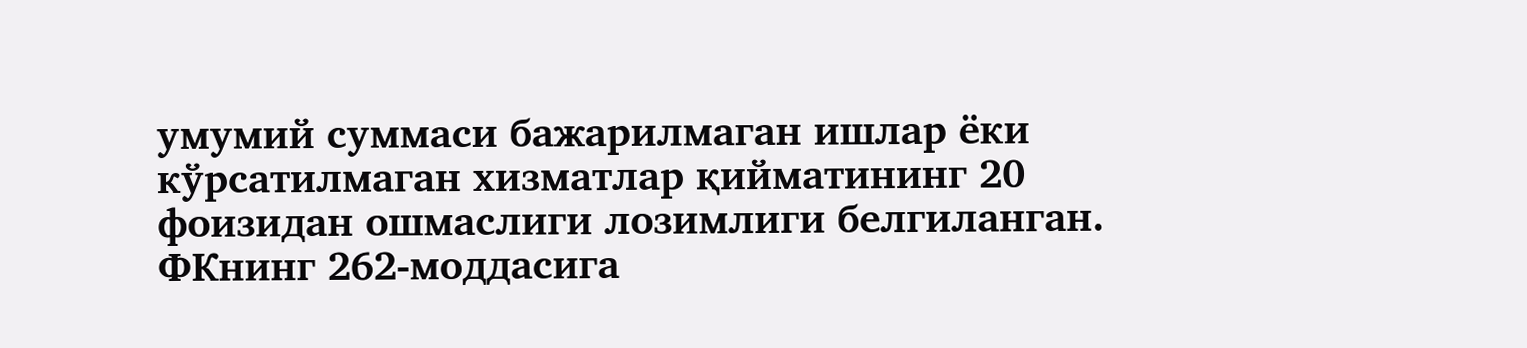умумий суммаси бажарилмаган ишлар ёки кўрсатилмаган хизматлар қийматининг 20 фоизидан ошмаслиги лозимлиги белгиланган. ФКнинг 262-моддасига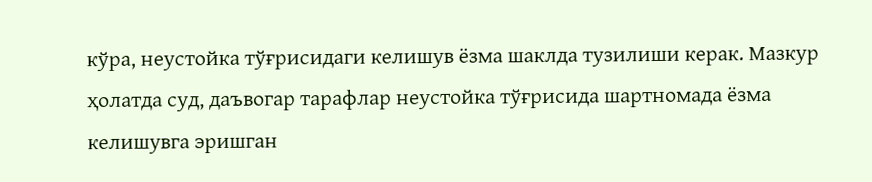кўра, неустойка тўғрисидаги келишув ёзма шаклда тузилиши керак. Мазкур ҳолатда суд, даъвогар тарафлар неустойка тўғрисида шартномада ёзма келишувга эришган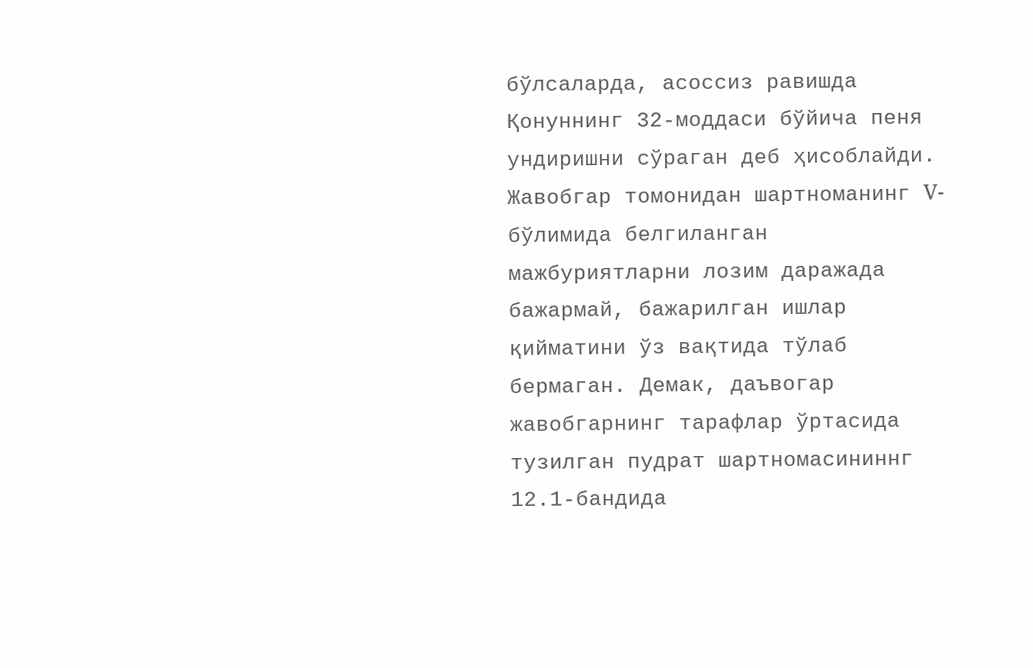бўлсаларда, асоссиз равишда Қонуннинг 32-моддаси бўйича пеня ундиришни сўраган деб ҳисоблайди. Жавобгар томонидан шартноманинг V-бўлимида белгиланган мажбуриятларни лозим даражада бажармай, бажарилган ишлар қийматини ўз вақтида тўлаб бермаган. Демак, даъвогар жавобгарнинг тарафлар ўртасида тузилган пудрат шартномасининнг 12.1-бандида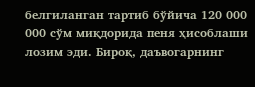белгиланган тартиб бўйича 120 000 000 сўм миқдорида пеня ҳисоблаши лозим эди. Бироқ, даъвогарнинг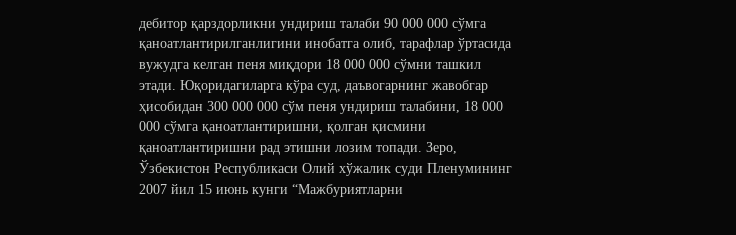дебитор қарздорликни ундириш талаби 90 000 000 сўмга қаноатлантирилганлигини инобатга олиб, тарафлар ўртасида вужудга келган пеня миқдори 18 000 000 сўмни ташкил этади. Юқоридагиларга кўра суд, даъвогарнинг жавобгар ҳисобидан 300 000 000 сўм пеня ундириш талабини, 18 000 000 сўмга қаноатлантиришни, қолган қисмини қаноатлантиришни рад этишни лозим топади. Зеро, Ўзбекистон Республикаси Олий хўжалик суди Пленумининг 2007 йил 15 июнь кунги “Мажбуриятларни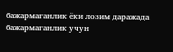бажармаганлик ёки лозим даражада бажармаганлик учун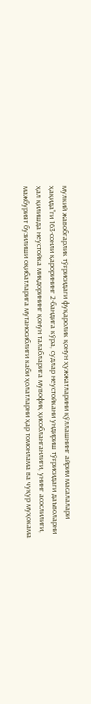мулкий жавобгарлик тўғрисидаги фуқаролик қонун ҳужжатларини қўллашнинг айрим масалалари ҳақида”ги 163-сонли қарорининг 2-бандига кўра, судлар неустойкани ундириш тўғрисидаги даъволарни ҳал қилишда неустойка миқдорининг қонун талабларига мувофиқ ҳисобланганлиги, унинг асослилиги, мажбурият бузилиши оқибатларига мутаносиблиги каби ҳолатларни ҳар томонлама ва чуқур муҳокама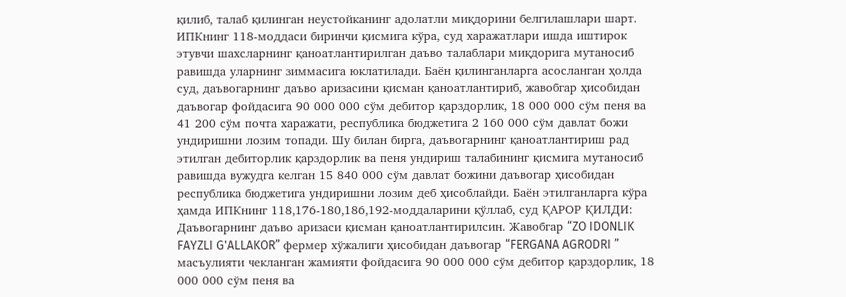қилиб, талаб қилинган неустойканинг адолатли миқдорини белгилашлари шарт. ИПКнинг 118-моддаси биринчи қисмига кўра, суд харажатлари ишда иштирок этувчи шахсларнинг қаноатлантирилган даъво талаблари миқдорига мутаносиб равишда уларнинг зиммасига юклатилади. Баён қилинганларга асосланган ҳолда суд, даъвогарнинг даъво аризасини қисман қаноатлантириб, жавобгар ҳисобидан даъвогар фойдасига 90 000 000 сўм дебитор қарздорлик, 18 000 000 сўм пеня ва 41 200 сўм почта харажати, республика бюджетига 2 160 000 сўм давлат божи ундиришни лозим топади. Шу билан бирга, даъвогарнинг қаноатлантириш рад этилган дебиторлик қарздорлик ва пеня ундириш талабининг қисмига мутаносиб равишда вужудга келган 15 840 000 сўм давлат божини даъвогар ҳисобидан республика бюджетига ундиришни лозим деб ҳисоблайди. Баён этилганларга кўра ҳамда ИПКнинг 118,176-180,186,192-моддаларини қўллаб, суд ҚАРОР ҚИЛДИ: Даъвогарнинг даъво аризаси қисман қаноатлантирилсин. Жавобгар “ZO IDONLIK FAYZLI G'ALLAKOR” фермер хўжалиги ҳисобидан даъвогар “FERGANA AGRODRI ” масъулияти чекланган жамияти фойдасига 90 000 000 сўм дебитор қарздорлик, 18 000 000 сўм пеня ва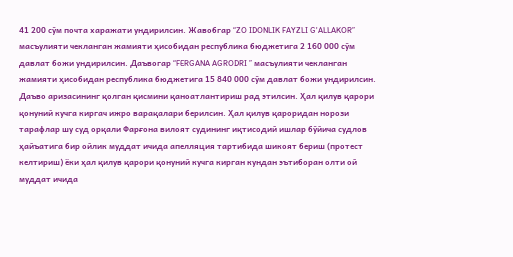41 200 сўм почта харажати ундирилсин. Жавобгар “ZO IDONLIK FAYZLI G'ALLAKOR” масъулияти чекланган жамияти ҳисобидан республика бюджетига 2 160 000 сўм давлат божи ундирилсин. Даъвогар “FERGANA AGRODRI ” масъулияти чекланган жамияти ҳисобидан республика бюджетига 15 840 000 сўм давлат божи ундирилсин. Даъво аризасининг қолган қисмини қаноатлантириш рад этилсин. Ҳал қилув қарори қонуний кучга киргач ижро варақалари берилсин. Ҳал қилув қароридан норози тарафлар шу суд орқали Фарғона вилоят судининг иқтисодий ишлар бўйича судлов ҳайъатига бир ойлик муддат ичида апелляция тартибида шикоят бериш (протест келтириш) ёки ҳал қилув қарори қонуний кучга кирган кундан эътиборан олти ой муддат ичида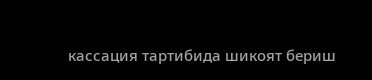кассация тартибида шикоят бериш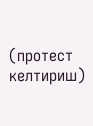(протест келтириш)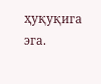ҳуқуқига эга.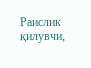Раислик қилувчи,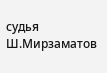судья Ш.Мирзаматов